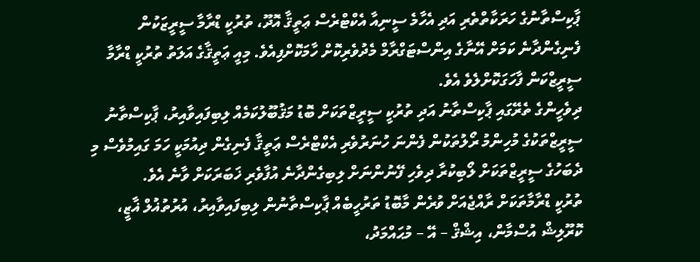ޕާކިސްތާނުގެ ހަރަކާތްތެރި އަދި އެހާމެ ސީނިއާ އެކްޓްރެސް ޢަތީޤާ އޮދޫ، ތުރުކީ ޑްރާމާ ސީރީޒަކުން ފެނިގެންދާނެ ކަމަށް އޭނާގެ އިންސްޓަގްރާމް މެދުވެރިކޮށް ހާމަކޮށްފިއެވެ. މިއީ ޢަތީޤާގެ އަލަތު ތުރުކީ ޑްރާމާ ސީރީޒްކަން ފާހަގަކޮށްލެވެ އެވެ.
ދިވެހީންގެ ތެރޭގައި ޕާކިސްތާނު އަދި ތުރުކީ ސީރީޒްތަކަށް ބޮޑު މަޤުބޫލުކަމެއް ލިބިފައިވާއިރު، ޕާކިސްތާނު ސީރީޒްތަކުގެ މުހިންމު ރޯލުތަކުން ފެންނަ ހުނަރުވެރި އެކްޓްރެސް ޢަތީޤާ ފެނިގެން ދިއުމަކީ ހަމަ ގައިމުވެސް މި ދެބަހުގެ ސީރީޒްތަކަށް ލޯބިކުރާ ދިވެހި ފޭނުންނަށް ލިބިގެންދާނެ އުފާވެރި ޚަބަރަކަށް ވާނެ އެވެ.
ތުރުކީ ޑްރާމާތަކަށް ރާއްޖެއަށް ވުރެން މާބޮޑު ތަރުހީބެއް ޕާކިސްތާނުން ލިބިފައިވާއިރު، އުރުތުޣުލް ޣާޒީ، ކޮރޫލިޝް އުސްމާން، އިޝްޤް – އޭ – މުޙައްމަދު،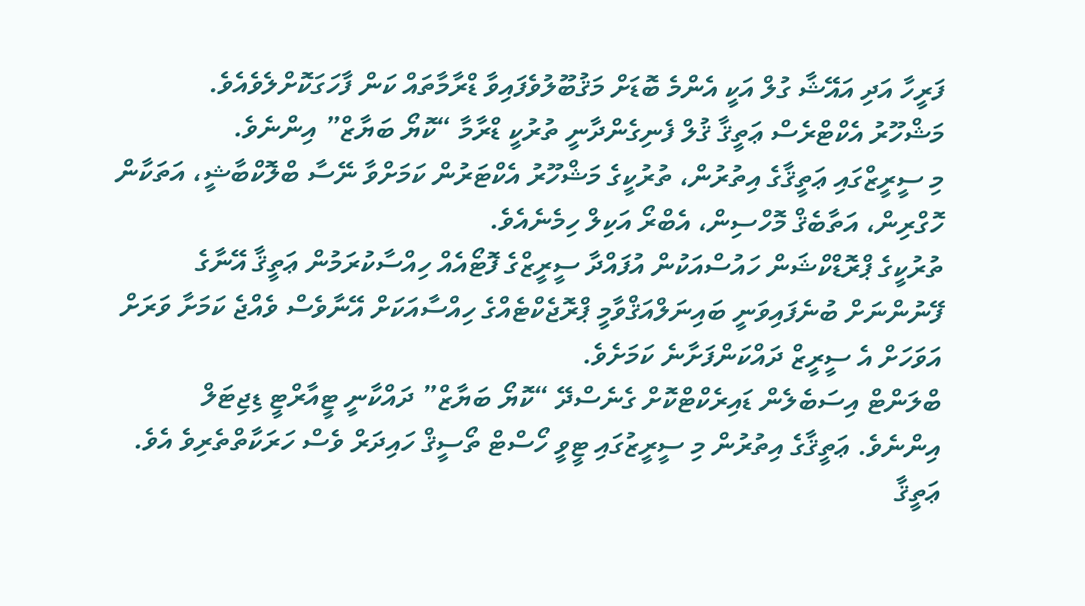ފަރީހާ އަދި އައޭޝާ ގުލް އަކީ އެންމެ ބޮޑަށް މަޤުބޫލުވެފައިވާ ޑްރާމާތައް ކަން ފާހަގަކޮށްލެވެއެވެ.
މަޝްހޫރު އެކްޓްރެސް ޢަތީޤާ ޤުލް ފެނިގެންދާނީ ތުރުކީ ޑްރާމާ “ކޮޔޯ ބަޔާޒް” އިންނެވެ.
މި ސީރީޒްގައި ޢަތީޤާގެ އިތުރުން، ތުރުކީގެ މަޝްހޫރު އެކްޓަރުން ކަމަށްވާ ނޭސާ ބްލޮކްބާޝީ، އަތަކާން ހޮގްރިން، އަތާބެޤް މޮހްސިން، އެބްރޯ އަކިލް ހިމެނެއެވެ.
ތުރުކީގެ ޕްރޮޑްކްޝަން ހައުސްއަކުން އުފައްދާ ސީރީޒްގެ ފޮޓޯއެއް ހިއްސާކުރަމުން ޢަތީޤާ އޭނާގެ ފޭނުންނަށް ބުނެފައިވަނީ ބައިނަލްއަޤްވާމީ ޕްރޮޖެކްޓެއްގެ ހިއްސާއަކަށް އޭނާވެސް ވެއްޖެ ކަމަށާ ވަރަށް އަވަހަށް އެ ސީރީޒް ދައްކަންފަށާނެ ކަމަށެވެ.
ބްލަންޓް އިސަބެލެން ޑައިރެކްޓްކޮށް ގެނެސްދޭ “ކޮޔޯ ބަޔާޒް” ދައްކާނީ ޓީއާރްޓީ ޑިޖިޓަލް އިންނެވެ. ޢަތީޤާގެ އިތުރުން މި ސީރީޒުގައި ޓީވީ ހޯސްޓް ތޯސީޤް ހައިދަރް ވެސް ހަރަކާތްތެރިވެ އެވެ.
ޢަތީޤާ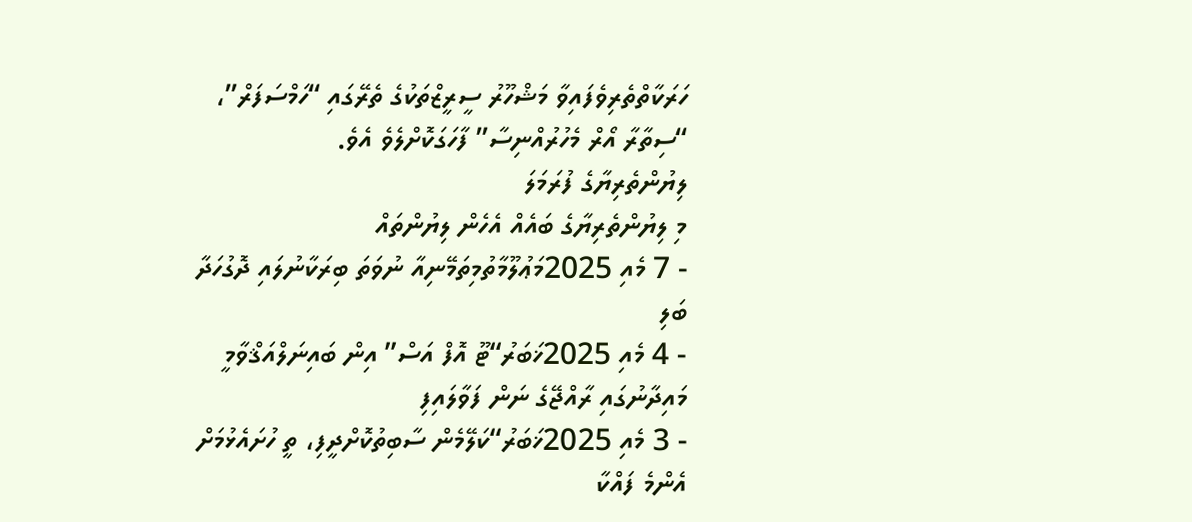ހަރަކާތްތެރިވެފައިވާ މަޝްހޫރު ސީރީޒްތަކުގެ ތެރޭގައި “ހަމްސަފަރް”، “ސިތާރާ އޯރް މެހުރުއްނިސާ” ފާހަގަކޮށްލެވެ އެވެ.
ލިޔުންތެރިޔާގެ ފުރަމަލަ
މި ލިޔުންތެރިޔާގެ ބައެއް އެހެން ލިޔުންތައް
- 7 މެއި 2025މަޢުލޫމާތުމިތަމޭނިއާ ނުވަތަ ބިރަކާނުލައި ދޮގުހަދާ ބަލި
- 4 މެއި 2025ޚަބަރު“ޓޫ އޮފް އަސް” އިން ބައިނަލްއަޤްވާމީ މައިދާނުގައި ރާއްޖޭގެ ނަން ފަވާލައިފި
- 3 މެއި 2025ޚަބަރު“ކަލޭމެން ސާބިތުކޮށްދީފި، ތީ ހުށައެޅުމަށް އެންމެ ފައްކާ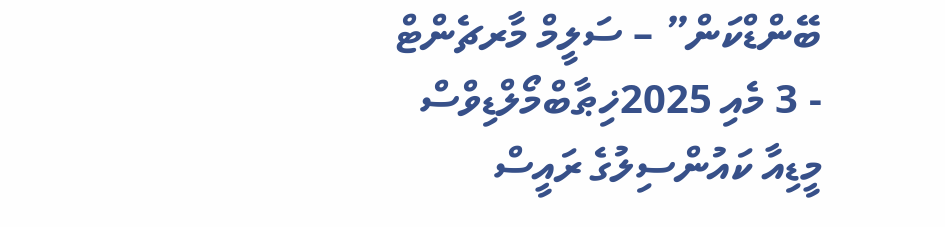ބޭންޑްކަން” – ސަލީމް މާރޗެންޓް
- 3 މެއި 2025ޚިޠާބްމޯލްޑިވްސް މީޑިއާ ކައުންސިލުގެ ރައީސް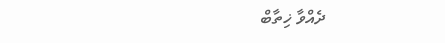ދެއްވާ ޚިތާބް